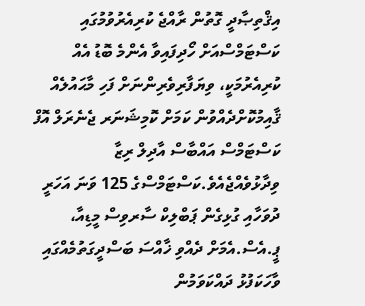އިޤްތިޞާދީ ގޮތުން ރާއްޖެ ކުރިއެރުވުމުގައި ކަސްޓަމްސްއަށް ހޯދިފައިވާ އެންމެ ބޮޑު އެއް ކުރިއެރުމަކީ، ވިޔަފާރިވެރިންނަށް ފަހި މާޙައުލެއް ޤާއިމުކޮށްދެއްވުން ކަމަށް ކޮމިޝަނަރ ޖެނެރަލް އޮފް ކަސްޓަމްސް އައްބާސް އާދިލް ރިޒާ ވިދާޅުވެއްޖެއެވެ.ކަސްޓަމްސްގެ 125 ވަނަ އަހަރީ ދުވަހާއި ގުޅިގެން ޕަބްލިކް ސާރވިސް މީޑިއާ، ޕީ.އެސް.އެމަށް ދެއްވި ޚާއްސަ ބަސްދީގަތުމެއްގައި ވާހަކަފުޅު ދައްކަވަމުން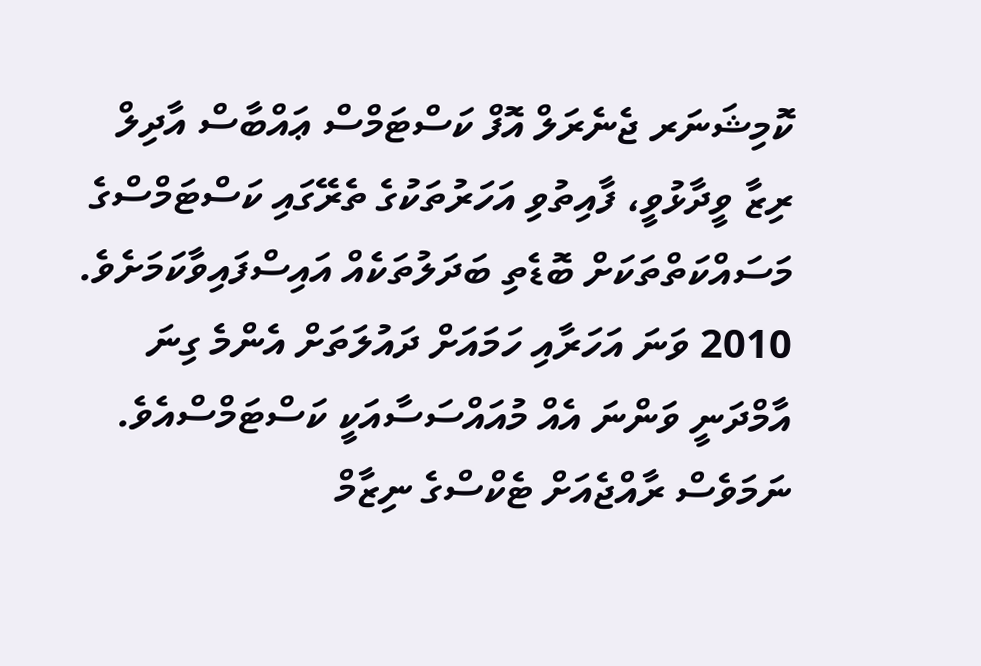ކޮމިޝަނަރ ޖެނެރަލް އޮފް ކަސްޓަމްސް ޢައްބާސް އާދިލް ރިޒާ ވީދާޅުވީ، ފާއިތުވި އަހަރުތަކުގެ ތެރޭގައި ކަސްޓަމްސްގެ މަސައްކަތްތަކަށް ބޮޑެތި ބަދަލުތަކެއް އައިސްފައިވާކަމަށެވެ. 2010 ވަނަ އަހަރާއި ހަމައަށް ދައުލަތަށް އެންމެ ގިނަ އާމްދަނީ ވަންނަ އެއް މުއައްސަސާއަކީ ކަސްޓަމްސްއެވެ. ނަމަވެސް ރާއްޖެއަށް ޓެކްސްގެ ނިޒާމް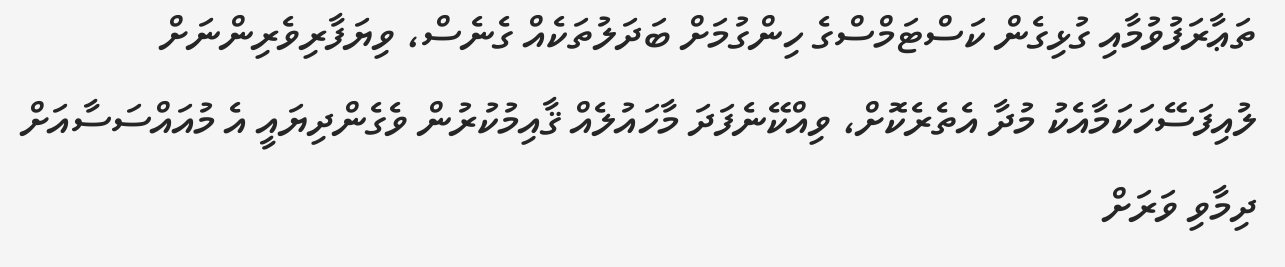ތަޢާރަފުވުމާއި ގުޅިގެން ކަސްޓަމްސްގެ ހިންގުމަށް ބަދަލުތަކެއް ގެނެސް، ވިޔަފާރިވެރިންނަށް ލުއިފަސޭހަކަމާއެކު މުދާ އެތެރެކޮށް، ވިއްކޭނެފަދަ މާހައުލެއް ޤާއިމުކުރުން ވެގެންދިޔައީ އެ މުއައްސަސާއަށް ދިމާވި ވަރަށް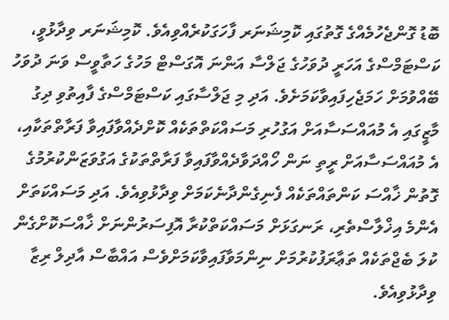ބޮޑު ގޮންޖެހުމެއްގެ ގޮތުގައި ކޮމިޝަނަރ ފާހަގަކުރެއްވިއެވެ. ކޮމިޝަނަރ ވިދާޅުވީ، ކަސްޓަމްސްގެ އަހަރީ ދުވަހުގެ ޖަލްސާ އަންނަ އޮގަސްޓް މަހުގެ ހަތާވީސް ވަނަ ދުވަހު ބޭއްވުމަށް ހަމަޖެހިފައިވާކަމަށެވެ. އަދި މި ޖަލްސާގައި ކަސްޓަމްސްގެ ފާއިތުވި ދިގު މާޒީގައި އެ މުއައްސަސާއަށް އަގުހުރި މަސައްކަތްތަކެއް ކޮށްދެއްވާފައިވާ ފަރާތްތަކާއި، އެ މުއައްސަސާއަށް ރީތި ނަން ހޯއްދަވާދެއްވާފައިވާ ފަރާތްތަކުގެ އަގުވަޒަންކުރުމުގެ ގޮތުން ޚާއްސަ ކަންތައްތަކެއް ފެނިގެންދާނެކަމަށް ވިދާޅުވިއެވެ. އަދި މަސައްކަތަށް އެންމެ އިޚްލާސްތެރި، ރަނގަޅަށް މަސައްކަތްކުރާ އޮފިސަރުންނަށް ޚާއްސަކޮށްގެން ކުލަ ބެޖްތަކެއް ތަޢާރަފުކުރުމަށް ނިންމަވާފައިވާކަމަށްވެސް އައްބާސް އާދިލް ރިޒާ ވިދާޅުވިއެވެ.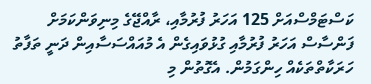ކަސްޓަމްސްއަށް 125 އަހަރު ފުރުމާއި، ރާއްޖޭގެ މިނިވަންކަމަށް ފަންސާސް އަހަރު ފުރުމާއި ގުޅުވައިގެން އެ މުއައްސަސާއިން ދަނީ ތަފާތު ހަރަކާތްތަކެއް ހިންގަމުން. އެގޮތުން މި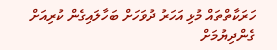ހަރަކާތްތައް މުޅި އަހަރު ދުވަހަށް ބަހާލައިގެން ކުރިއަށް ގެންދިޔުމަށް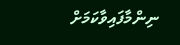ނިންމާފައިވާކަމަށް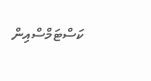ކަސްޓަމްސްއިން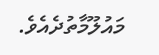މައުލޫމާތުދެއެވެ.